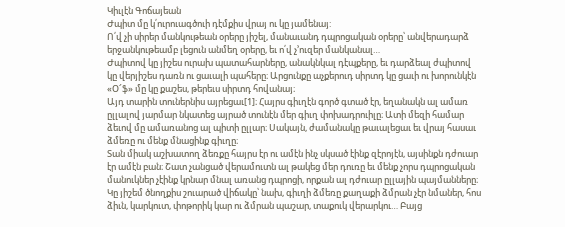Կիւլէն Գոճայեան
Ժպիտ մը կ՛ուրուագծուի դէմքիս վրայ ու կը յամենայ:
Ո՛վ չի սիրեր մանկութեան օրերը յիշել, մանաւանդ դպրոցական օրերը՝ անվերադարձ երջանկութեամբ լեցուն անմեղ օրերը, եւ ո՛վ չ՚ուզեր մանկանալ…
Ժպիտով կը յիշես ուրախ պատահարները, անակնկալ դէպքերը, եւ դարձեալ ժպիտով կը վերյիշես դառն ու ցաւալի պահերը։ Արցունքը աչքերուդ սիրտդ կը ցաւի ու խորունկէն «Օ՜ֆ» մը կը քաշես, թերեւս սիրտդ հովանայ։
Այդ տարին տուներնիս այրեցաւ[1]։ Հայրս գիւղէն գործ գտած էր, եղանակն ալ ամառ ըլլալով յարմար նկատեց այրած տունէն մեր գիւղ փոխադրուիլը։ Ատի մեզի համար ձեւով մը ամառանոց ալ պիտի ըլլար։ Սակայն, ժամանակը թաւալեցաւ եւ վրայ հասաւ ձմեռը ու մենք մնացինք գիւղը։
Տան միակ աշխատող ձեռքը հայրս էր ու ամէն ինչ սկսած էինք զէրոյէն, այսինքն դժուար էր ամէն բան։ Շատ չանցած վերամուտն ալ թակեց մեր դուռը եւ մենք չորս դպրոցական մանուկներ չէինք կրնար մնալ առանց դպրոցի, որքան ալ դժուար ըլլային պայմանները։ Կը յիշեմ ծնողքիս շուարած վիճակը՝ նախ, գիւղի ձմեռը քաղաքի ձմրան չէր նմաներ, հոս ձիւն, կարկուտ, փոթորիկ կար ու ձմրան պաշար, տաքուկ վերարկու… Բայց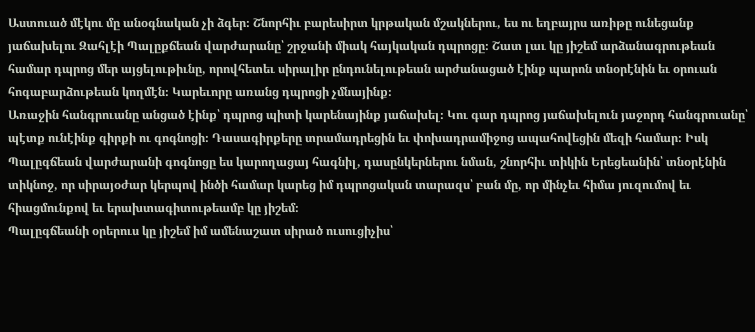Աստուած մէկու մը անօգնական չի ձգեր։ Շնորհիւ բարեսիրտ կրթական մշակներու, ես ու եղբայրս առիթը ունեցանք յաճախելու Զահլէի Պալըքճեան վարժարանը՝ շրջանի միակ հայկական դպրոցը։ Շատ լաւ կը յիշեմ արձանագրութեան համար դպրոց մեր այցելութիւնը, որովհետեւ սիրալիր ընդունելութեան արժանացած էինք պարոն տնօրէնին եւ օրուան հոգաբարձութեան կողմէն։ Կարեւորը առանց դպրոցի չմնայինք։
Առաջին հանգրուանը անցած էինք՝ դպրոց պիտի կարենայինք յաճախել։ Կու գար դպրոց յաճախելուն յաջորդ հանգրուանը՝ պէտք ունէինք գիրքի ու գոգնոցի։ Դասագիրքերը տրամադրեցին եւ փոխադրամիջոց ապահովեցին մեզի համար։ Իսկ Պալըգճեան վարժարանի գոգնոցը ես կարողացայ հագնիլ, դասընկերներու նման, շնորհիւ տիկին Երեցեանին՝ տնօրէնին տիկնոջ, որ սիրայօժար կերպով ինծի համար կարեց իմ դպրոցական տարազս՝ բան մը, որ մինչեւ հիմա յուզումով եւ հիացմունքով եւ երախտագիտութեամբ կը յիշեմ։
Պալըգճեանի օրերուս կը յիշեմ իմ ամենաշատ սիրած ուսուցիչիս՝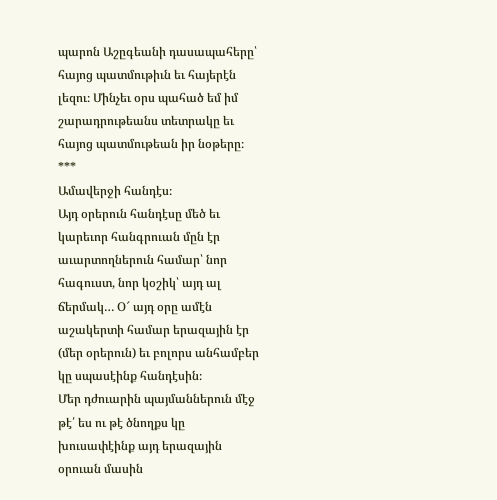պարոն Աշըգեանի դասապահերը՝ հայոց պատմութիւն եւ հայերէն լեզու։ Մինչեւ օրս պահած եմ իմ շարադրութեանս տետրակը եւ հայոց պատմութեան իր նօթերը։
***
Ամավերջի հանդէս։
Այդ օրերուն հանդէսը մեծ եւ կարեւոր հանգրուան մըն էր աւարտողներուն համար՝ նոր հագուստ, նոր կօշիկ՝ այդ ալ ճերմակ… Օ՜ այդ օրը ամէն աշակերտի համար երազային էր (մեր օրերուն) եւ բոլորս անհամբեր կը սպասէինք հանդէսին։
Մեր դժուարին պայմաններուն մէջ թէ՛ ես ու թէ ծնողքս կը խուսափէինք այդ երազային օրուան մասին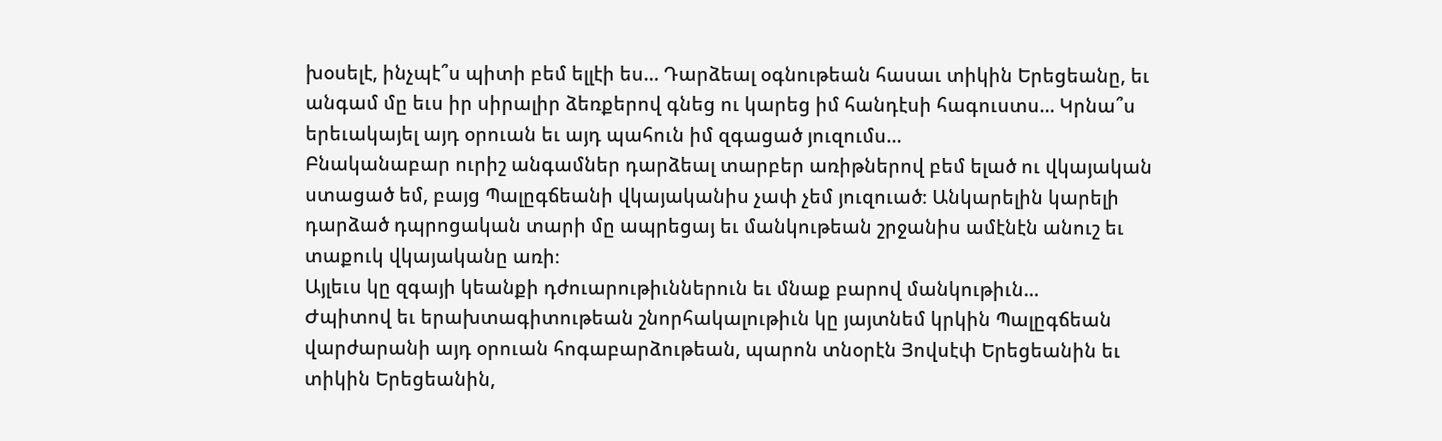խօսելէ, ինչպէ՞ս պիտի բեմ ելլէի ես… Դարձեալ օգնութեան հասաւ տիկին Երեցեանը, եւ անգամ մը եւս իր սիրալիր ձեռքերով գնեց ու կարեց իմ հանդէսի հագուստս… Կրնա՞ս երեւակայել այդ օրուան եւ այդ պահուն իմ զգացած յուզումս…
Բնականաբար ուրիշ անգամներ դարձեալ տարբեր առիթներով բեմ ելած ու վկայական ստացած եմ, բայց Պալըգճեանի վկայականիս չափ չեմ յուզուած։ Անկարելին կարելի դարձած դպրոցական տարի մը ապրեցայ եւ մանկութեան շրջանիս ամէնէն անուշ եւ տաքուկ վկայականը առի։
Այլեւս կը զգայի կեանքի դժուարութիւններուն եւ մնաք բարով մանկութիւն…
Ժպիտով եւ երախտագիտութեան շնորհակալութիւն կը յայտնեմ կրկին Պալըգճեան վարժարանի այդ օրուան հոգաբարձութեան, պարոն տնօրէն Յովսէփ Երեցեանին եւ տիկին Երեցեանին,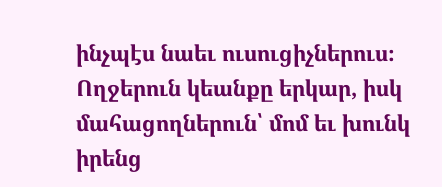ինչպէս նաեւ ուսուցիչներուս։
Ողջերուն կեանքը երկար, իսկ մահացողներուն՝ մոմ եւ խունկ իրենց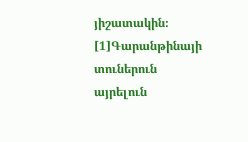յիշատակին։
[1]Գարանթինայի տուներուն այրելուն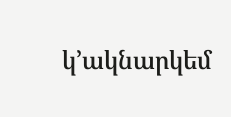կ՚ակնարկեմ